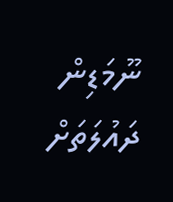ނޫމަޑިން ދައުލަތަށް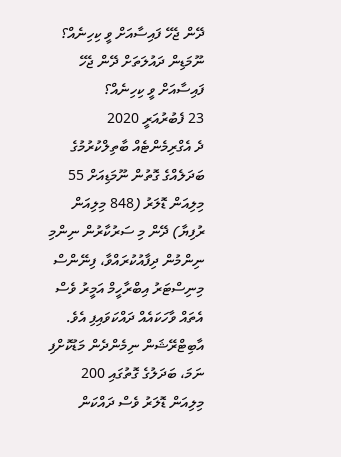ދޭން ޖެހޭ ފައިސާއަށް ވީ ކިހިނެއް؟
ނޫމަޑިން ދައުލަތަށް ދޭން ޖެހޭ ފައިސާއަށް ވީ ކިހިނެއް؟
23 ފެބުރުއަރީ 2020
ދެ އެގްރިމެންޓެއް ބާތިލްކުރުމުގެ ބަދަލެއްގެ ގޮތުން ނޫމަޑިއަށް 55 މިލިއަން ޑޮލަރު (848 މިލިއަން ރުފިޔާ) ދޭން މި ސަރުކާރުން ނިންމި ނިންމުން ދިފާއުކުރައްވާ، ފިނޭންސް މިނިސްޓަރު އިބްރާހީމް އަމީރު ވެސް އެތައް ވާހަކައެއް ދައްކަވައިފި އެވެ. އާބިޓްރޭޝަން ނިމެންދެން މަޑުކޮށްފި ނަމަ، ބަދަލުގެ ގޮތުގައި 200 މިލިއަން ޑޮލަރު ވެސް ދައްކަން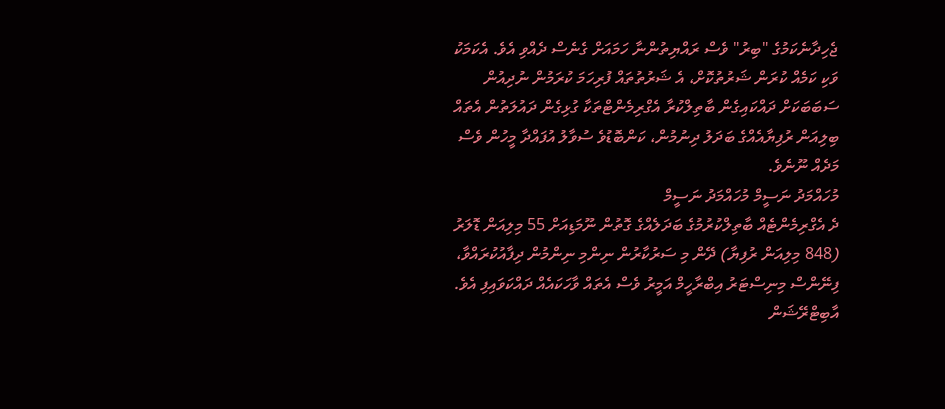ޖެހިދާނެކަމުގެ "ބިރު" ވެސް ރައްޔިތުންނާ ހަމައަށް ގެނެސް ދެއްވި އެވެ. އެކަމަކު ވަކި ކަމެއް ކުރަން ޝަރުތުކޮށް، އެ ޝަރުތުތައް ފުރިހަމަ ކުރަމުން ނުދިއުން ސަބަބަކަށް ދައްކައިގެން ބާތިލްކުރާ އެގްރިމެންޓްތަކާ ގުޅިގެން ދައުލަތުން އެތައް ބިލިއަން ރުފިޔާއެއްގެ ބަދަލު ދިނުމުން، ކަންބޮޑުވެ ސުވާލު އުފައްދާ މީހުން ވެސް މަދެއް ނޫނެވެ.
މުހައްމަދު ނަސީމް މުހައްމަދު ނަސީމް
ދެ އެގްރިމެންޓެއް ބާތިލްކުރުމުގެ ބަދަލެއްގެ ގޮތުން ނޫމަޑިއަށް 55 މިލިއަން ޑޮލަރު (848 މިލިއަން ރުފިޔާ) ދޭން މި ސަރުކާރުން ނިންމި ނިންމުން ދިފާއުކުރައްވާ، ފިނޭންސް މިނިސްޓަރު އިބްރާހީމް އަމީރު ވެސް އެތައް ވާހަކައެއް ދައްކަވައިފި އެވެ. އާބިޓްރޭޝަން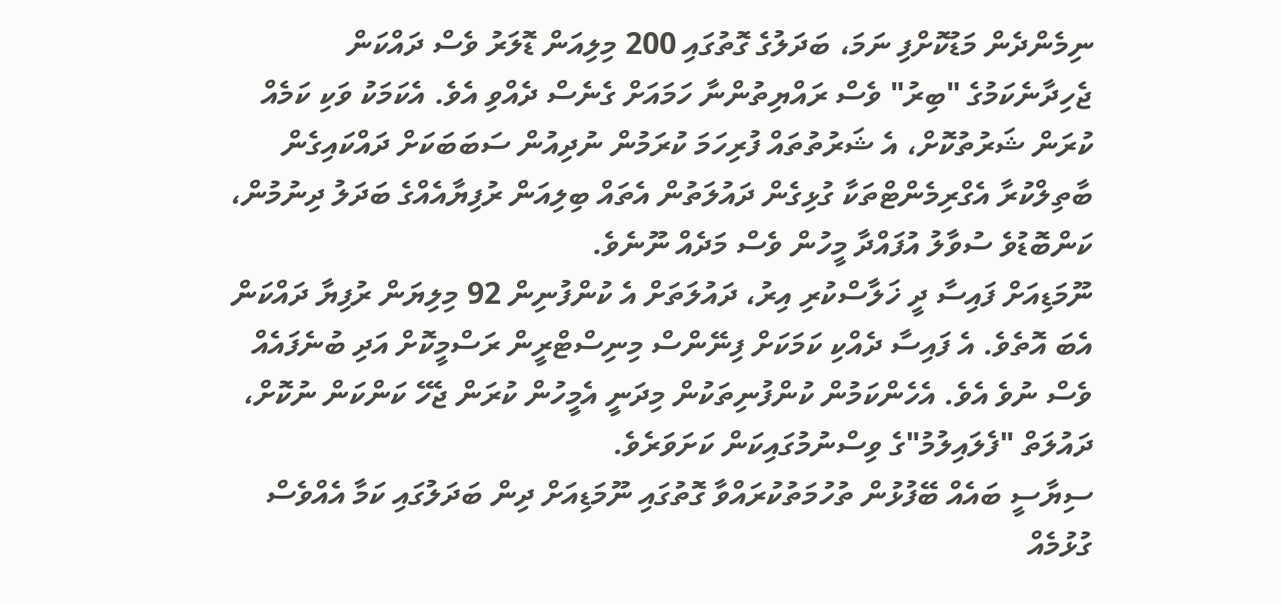ނިމެންދެން މަޑުކޮށްފި ނަމަ، ބަދަލުގެ ގޮތުގައި 200 މިލިއަން ޑޮލަރު ވެސް ދައްކަން ޖެހިދާނެކަމުގެ "ބިރު" ވެސް ރައްޔިތުންނާ ހަމައަށް ގެނެސް ދެއްވި އެވެ. އެކަމަކު ވަކި ކަމެއް ކުރަން ޝަރުތުކޮށް، އެ ޝަރުތުތައް ފުރިހަމަ ކުރަމުން ނުދިއުން ސަބަބަކަށް ދައްކައިގެން ބާތިލްކުރާ އެގްރިމެންޓްތަކާ ގުޅިގެން ދައުލަތުން އެތައް ބިލިއަން ރުފިޔާއެއްގެ ބަދަލު ދިނުމުން، ކަންބޮޑުވެ ސުވާލު އުފައްދާ މީހުން ވެސް މަދެއް ނޫނެވެ.
ނޫމަޑިއަށް ފައިސާ ދީ ޚަލާސްކުރި އިރު، ދައުލަތަށް އެ ކުންފުނިން 92 މިލިޔަން ރުފިޔާ ދައްކަން އެބަ އޮތެވެ. އެ ފައިސާ ދެއްކި ކަމަކަށް ފިނޭންސް މިނިސްޓްރީން ރަސްމީކޮށް އަދި ބުނެފައެއް ވެސް ނުވެ އެވެ. އެހެންކަމުން ކުންފުނިތަކުން މިދަނީ އެމީހުން ކުރަން ޖެހޭ ކަންކަން ނުކޮށް، ދައުލަތް "ފެލައިލުމު"ގެ ވިސްނުމުގައިކަން ކަށަވަރެވެ.
ސިޔާސީ ބައެއް ބޭފުޅުން ތުހުމަތުކުރައްވާ ގޮތުގައި ނޫމަޑިއަށް ދިން ބަދަލުގައި ކަމާ އެއްވެސް ގުޅުމެއް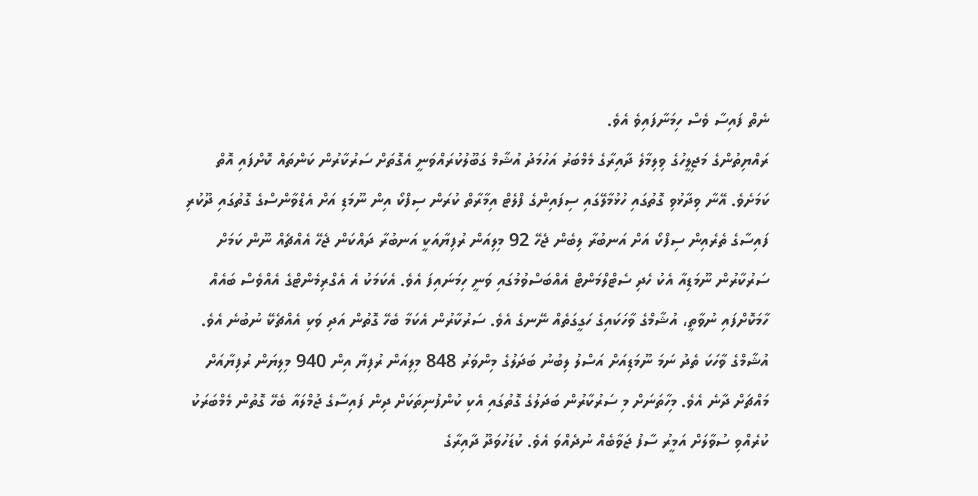ނެތް ފައިސާ ވެސް ހިމަނާފައިވެ އެވެ.
ރައްޔިތުންގެ މަޖިލީހުގެ ވިލިމާލެ ދާއިރާގެ މެމްބަރު އަހުމަދު އުޝާމް ގަބޫލުކުރައްވަނީ އެގޮތަށް ސަރުކާރުން ކަންތައް ކޮށްފައި އޮތް ކަމަށެވެ. އޭނާ ވިދާޅުވި ގޮތުގައި ހުޅުމާލޭގައި ސިފައިންގެ ފްލެޓް އިމާރާތް ކުރަން ސިފްކޯ އިން ނޫމަޑި އަށް އެޑްވާންސްގެ ގޮތުގައި ދޫކުރި ފައިސާގެ ތެރެއިން ސިފްކޯ އަށް އަނބުރާ ލިބެން ޖެހޭ 92 މިލިއަން ރުފިޔާއަކީ އަނބުރާ ދައްކަން ޖެހޭ އެއްޗެއް ނޫން ކަމަށް ސަރުކާރުން ނޫމަޑިއާ އެކު ހެދި ސެޓްލްމަންޓް އެއްބަސްވުމުގައި ވަނީ ހިމަނައިފަ އެވެ. އެކަމަކު އެ އެގްރިމެންޓްގެ އެއްވެސް ބައެއް ހާމަކޮށްފައި ނުވާތީ، އުޝާމްގެ ވާހަކައިގެ ހަގީގަތެއް ނޭނގެ އެވެ. ސަރުކާރުން އެކަމާ ބެހޭ ގޮތުން އަދި ވަކި އެއްޗެކޭ ނުބުނެ އެވެ.
އުޝާމްގެ ވާހަކަ ތެދު ނަމަ ނޫމަޑިއަށް އަސްލު ލިބުނު ބަދަލުގެ މިންވަރު 848 މިލިއަން ރުފިޔާ އިން 940 މިލިޔަން ރުފިޔާއަށް މައްޗަށް ދާނެ އެވެ. މިހާތަނަށް މި ސަރުކާރުން ބަދަލުގެ ގޮތުގައި އެކި ކުންފުނިތަކަށް ދިން ފައިސާގެ ޖުމްލައާ ބެހޭ ގޮތުން މެމްބަރަކު ކުރެއްވި ސުވާލަށް އަމީރު ސާފު ޖަވާބެއް ނުދެއްވަ އެވެ. ކުޑަހުވަދޫ ދާއިރާގެ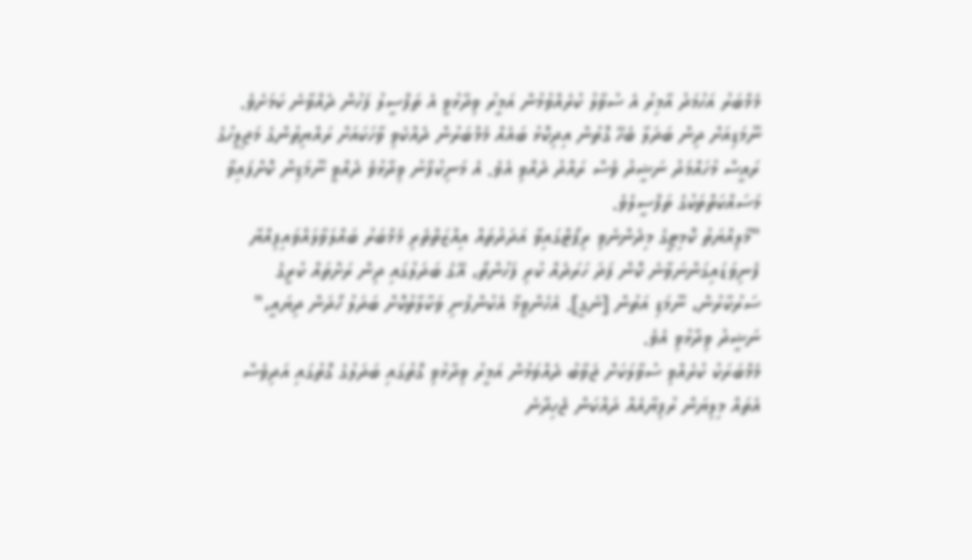މެމްބަރު އަހުމަދު އާމިރު އެ ސުވާލު ކުރެއްވުމުން އަމީރު ވިދާޅުވީ އެ ތަފްސީލު ފަހުން ދެއްވާނެ ކަމަށެވެ.
ނޫމަޑިއަށް ދިން ބަދަލާ ބެހޭ ގޮތުން އިދިކޮޅު ބައެއް މެމްބަރުން ދެއްކެވި ވާހަކައަށް ރައްޔިތުންގެ މަޖިލީހުގެ ރައީސް މުހައްމަދު ނަޝީދު ވެސް ރައްދު ދެއްވި އެވެ. އެ މަނިކުފާނު ވިދާޅުވެ ދެއްވީ ނޫމަޑިން ކޮށްފައިވާ މަސައްކަތްތަކުގެ ތަފްސީލެވެ.
"މާލިއްޔަތު ކޮމިޓީގެ މިދެންނެވި ރިޕޯޓްގައިވާ އަދަދުތައް އިއްޒަތްތެރި މެމްބަރު ބައްލަވާލައްވައިފިއްޔާ ފެނިވަޑައިގަންނަވާނެ ކޮން ފަދަ ހަރަދެއް ކުރި ފަހުންތޯ، އޭގެ ބަދަލުގައި ދިން ރަށްތައް ކުރީގެ ސަރުކާރުން، ނޫމަޑި އަތުން [ނެގީ]. އެހެންވީމާ އެކުންފުނި ވަކާލާތުކޮށް ބަދަލު ހޯދަން ދިޔައީ،" ނަޝީދު ވިދާޅުވި އެވެ.
މެމްބަރަކު ކުރެއްވި ސުވާލަކަށް ޖަވާބު ދެއްވަމުން އަމީރު ވިދާޅުވި ގޮތުގައި ބަދަލުގެ ގޮތުގައި އަދިވެސް އެތައް މިލިޔަން ރުފިޔާއެއް ދައްކަން ޖެހިދާނެ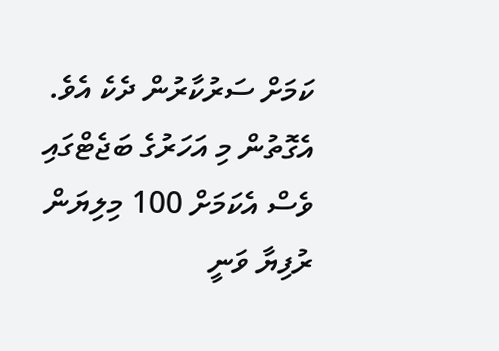ކަމަށް ސަރުކާރުން ދެކެ އެވެ. އެގޮތުން މި އަހަރުގެ ބަޖެޓްގައި ވެސް އެކަމަށް 100 މިލިޔަން ރުފިޔާ ވަނީ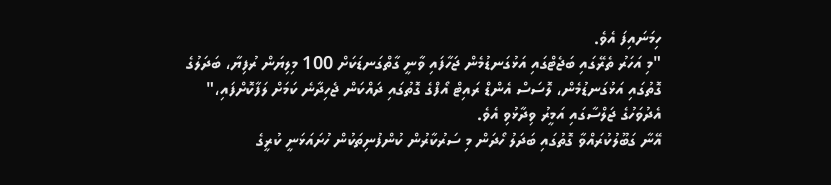ހިމަނައިފަ އެވެ.
"މި އަހަރު ތެރޭގައި ބަޖެޓްގައި އަޅުގަނޑުމެން ޖަހާފައި ވާނީ ގާތްގަނޑަކަށް 100 މިލިޔަން ރުފިޔާ، ބަދަލުގެ ގޮތުގައި އަޅުގަނޑުމެން، ލޮސަސް އެންޑް ރައިޓް އޯފްގެ ގޮތުގައި ދައްކަން ޖެހިދާނެ ކަމަށް ލަފާކޮށްފައި،" އެދުވަހުގެ ޖަލްސާގައި އަމީރު ވިދާޅުވި އެވެ.
އޭނާ ގަބޫލުކުރައްވާ ގޮތުގައި ބަދަލު ހޯދަން މި ސަރުކާރުން ކުންފުނިތަކުން ހުށައަޅަނީ ކުރީގެ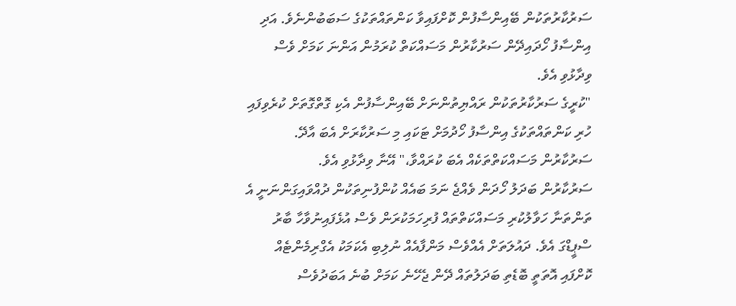ސަރުކާރުތަކުން ބޭއިންސާފުން ކޮށްފައިވާ ކަންތައްތަކުގެ ސަބަބުންނެވެ. އަދި އިންސާފު ހޯދައިދޭން ސަރުކާރުން މަސައްކަތް ކުރަމުން އަންނަ ކަމަށް ވެސް ވިދާޅުވި އެވެ.
"ކުރީގެ ސަރުކާރުތަކުން ރައްޔިތުންނަށް ބޭއިންސާފުން އެކި ގޮތްގޮތަށް ކުރެވިފައި ހުރި ކަންތައްތަކުގެ އިންސާފު ހޯދުމަށް ޓަކައި މި ސަރުކާރަށް އެބަ އާދޭ. ސަރުކާރުން މަސައްކަތްތަކެއް އެބަ ކުރައްވާ،" އޭނާ ވިދާޅުވި އެވެ.
ސަރުކާރުން ބަދަލު ހޯދަން ވެއްޖެ ނަމަ ބައެއް ކުންފުނިތަކުން ދުއްވައިގަންނަނީ އެ ތަންތަނާ ހަވާލުކުރި މަސައްކަތްތައް ފުރިހަމަކުރަން ވެސް އުޅެފައިނުވާހާ ބާރު ސްޕީޑްގަ އެވެ. ދައުލަތަށް އެއްވެސް މަންފާއެއް ނުލިބި އެކަމަކު އެގްރިމެންޓެއް ކޮށްފައި އޮތަތީ ބޮޑެތި ބަދަލުތައް ދޭން ޖެހޭނެ ކަމަށް ބުނެ އަބަދުވެސް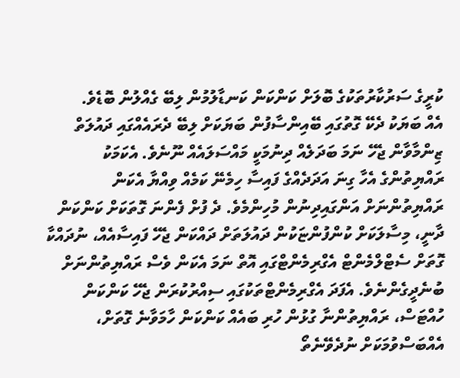ކުރީގެ ސަރުކާރުތަކުގެ ބޮލަށް ކަންކަން ކަނޑާލުމުން ލިބޭ ގެއްލުން ބޮޑެވެ.
އެއް ބަޔަކު ދެކޭ ގޮތުގައި ބޭއިންސާފުން ބަޔަކަށް ލިބޭ ދެރައެއްގައި ދައުލަތް ޒިންމާވާން ޖެހޭ ނަމަ ބަދަލެއް ދިނުމަކީ މައްސަލައެއް ނޫނެވެ. އެކަމަކު ރައްޔިތުންގެ އެހާ ގިނަ އަދަދެއްގެ ފައިސާ ހިމެނޭ ކަމެއް ވިއްޔާ އެކަން ރައްޔިތުންނަށް އަންގައިދިނުން މުހިންމެވެ. ދެ ފުށް ފެންނަ ގޮތަކަށް ކަންކަން ދާނީ، މިސާލަކަށް ކުންފުންޏަކުން ދައުލަތަށް ދައްކަން ޖެހޭ ފައިސާއެއް، ނުދައްކާ ގޮތަށް ސެޓްލްމެންޓް އެގްރިމެންޓްގައި އޮތް ނަމަ އެކަން ވެސް ރައްޔިތުންނަށް ބުނެދީގެންނެވެ. އެފަދަ އެގްރިމެންޓްތަކުގައި ސިއްރުކުރަން ޖެހޭ ކަންކަން ހުއްޓަސް، ރައްޔިތުންނާ ގުޅުން ހުރި ބައެއް ކަންކަން ހާމަވާނެ ގޮތަށް، އެއްބަސްވުމަކަށް ނުދެވޭނެތޯ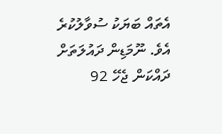އެތައް ބަޔަކު ސުވާލުކުރެ އެވެ. ނޫމަޑިން ދައުލަތަށް ދައްކަން ޖެހޭ 92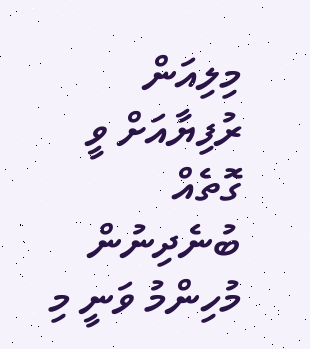މިލިއަން ރުފިޔާއަށް ވީ ގޮތެއް ބުނެދިނުން މުހިންމު ވަނީ މި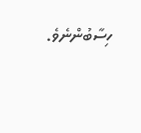ހިސާބުންނެވެ.